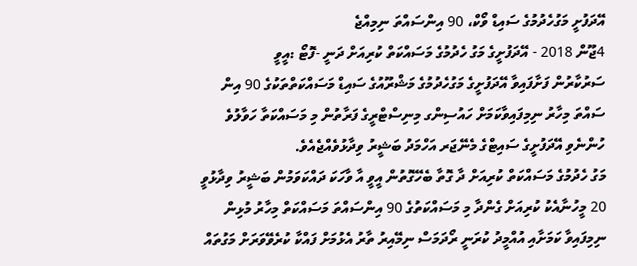އޭދަފުށީ މަގުހެދުމުގެ ސައިޑް ވޯކް، 90 އިންސައްތަ ނިމިއްޖެ
4ޖޫން 2018 - އޭދަފުށީގެ މަގު ހެދުމުގެ މަސައްކަތް ކުރިއަށް ދަނީ -ފޮޓޯ :އީވީ
ސަރުކާރުން ފަށާފައިވާ އޭދަފުށީގެ މަގުހެދުމުގެ މަޝްރޫއުގެ ސައިޑް މަސައްކަތްތަކުގެ 90 އިން ސައްތަ މިހާރު ނިމިފައިވާކަމަށް ހައުސިންގ މިނިސްޓްރީގެ ފަރާތުން މި މަސައްކަތާ ހަވާލުވެ ހުންނެވި އޭދަފުށީގެ ސައިޓްގެ މެނޭޖަރ އަހްމަދު ބަޝީރު ވިދާޅުވެއްޖެއެވެ.
މަގު ހެދުމުގެ މަސައްކަތް ކުރިއަށް ދާ ގޮތާ ބެހޭގޮތުން އީވީ އާ ވާހަކަ ދައްކަވަމުން ބަޝީރު ވިދާޅުވީ 20 މީހުނާއެކު ކުރިއަށް ގެންދާ މި މަސައްކަތުގެ 90 އިންސައްތަ މަސައްކަތް މިހާރު މުޅިން ނިމިފައިވާ ކަމަށާއި އުއްމީދު ކުރަނީ ރޯދަމަސް ނިމޭއިރު ތާރު އެޅުމަށް ފައްކާ ކުރެވޭވަރަށް މަގުތައް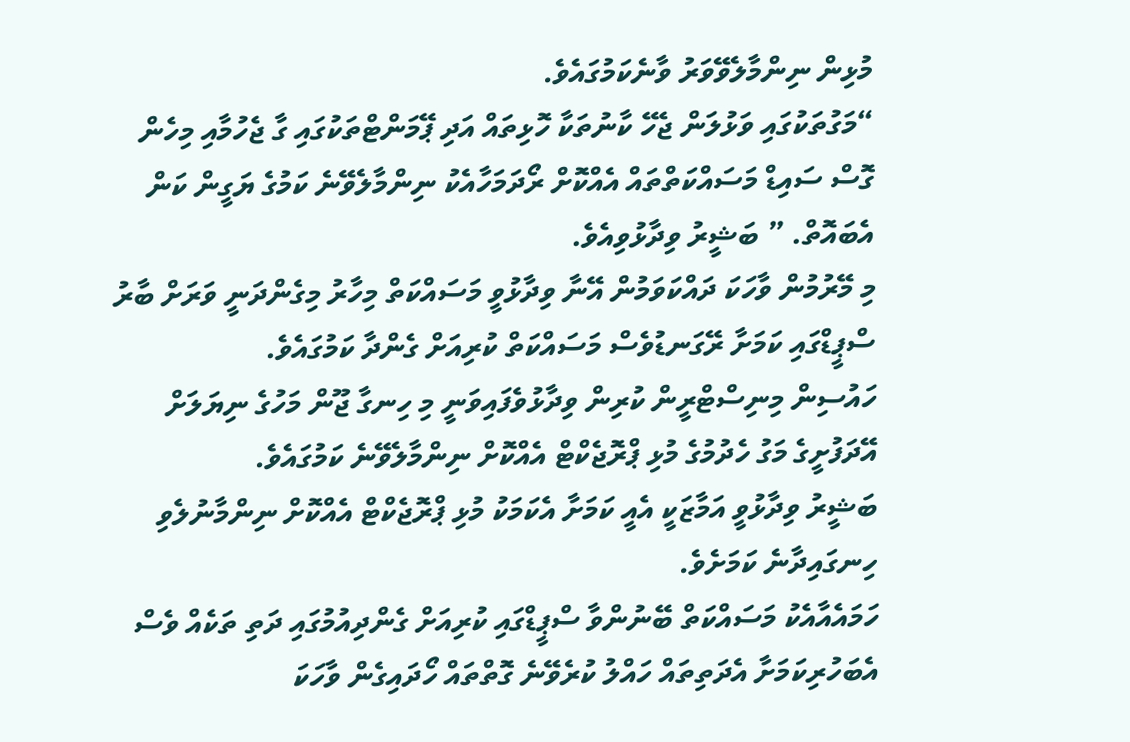މުޅިން ނިންމާލެވޭވަރު ވާނެކަމުގައެވެ.
“މަގުތަކުގައި ވަޅުލަން ޖެހޭ ކާނުތަކާ ހޮޅިތައް އަދި ޕޭމަންޓްތަކުގައި ގާ ޖެހުމާއި މިހެން ގޮސް ސައިޑް މަސައްކަތްތައް އެއްކޮށް ރޯދަމަހާއެކު ނިންމާލެވޭނެ ކަމުގެ ޔަގީން ކަން އެބައޮތް. ” ބަޝީރު ވިދާޅުވިއެވެ.
މި މޭރުމުން ވާހަކަ ދައްކަވަމުން އޭނާ ވިދާޅުވީ މަސައްކަތް މިހާރު މިގެންދަނީ ވަރަށް ބާރު ސްޕީޑްގައި ކަމަށާ ރޭގަނޑުވެސް މަސައްކަތް ކުރިއަށް ގެންދާ ކަމުގައެވެ.
ހައުސިން މިނިސްޓްރީން ކުރިން ވިދާޅުވެފައިވަނީ މި ހިނގާ ޖޫން މަހުގެ ނިޔަލަށް އޭދަފުށީގެ މަގު ހެދުމުގެ މުޅި ޕްރޮޖެކްޓް އެއްކޮށް ނިންމާލެވޭނެ ކަމުގައެވެ.
ބަޝީރު ވިދާޅުވީ އަމާޒަކީ އެއީ ކަމަށާ އެކަމަކު މުޅި ޕްރޮޖެކްޓް އެއްކޮށް ނިންމާނުލެވި ހިނގައިދާނެ ކަމަށެވެ.
ހަމައެއާއެކު މަސައްކަތް ބޭނުންވާ ސްޕީޑްގައި ކުރިއަށް ގެންދިއުމުގައި ދަތި ތަކެއް ވެސް އެބަހުރިކަމަށާ އެދަތިތައް ހައްލު ކުރެވޭނެ ގޮތްތައް ހޯދައިގެން ވާހަކަ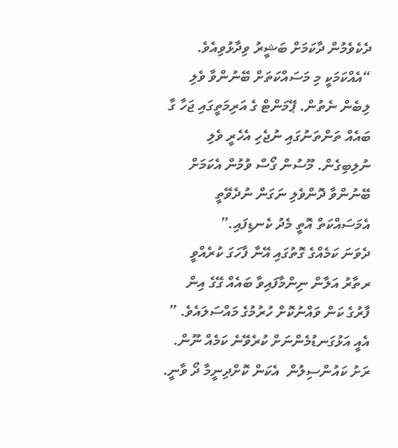ދެކެވެމުން ދާކަމަށް ބަޝީރު ވިދާޅުވިއެވެ.
“އެއްކަމަކީ މި މަސައްކަތަށް ބޭނުންވާ ވެލި ލިބެން ނެތުން. ޕޭމަންޓް ގެ އަރިމަތީގައި ޖަހާ ގާ ބައެއް ތަންތަނުގައި ނުޖެހި އެހެރީ ވެލި ނުލިބިގެން. މޫސުން ގޯސް ވުމުން އެކަމަށް ބޭނުންވާ ދޮންވެލި ނަގަން ނުދެވޭތީ އެމަސައްކަތް އޮތީ މެދު ކެނޑިފައި.”
ދެވަނަ ކަމެއްގެ ގޮތުގައި އޭނާ ފާހަގަ ކުރެއްވީ ރތާރު އަލާން ނިންމާފައިވާ ބައެއް ގޭގެ އިން ފާރުގެ ކަން ވައްނުކޮށް ހުރުމުގެ މައްސަލައެވެ. ” އެއީ އަޅުގަނޑުމެންނަށް ކުރެވޭނެ ކަމެއް ނޫން. ރަށު ކައުންސިލުން  އެކަން ކޮށްދިނީމާ ދޯ ވާނީ.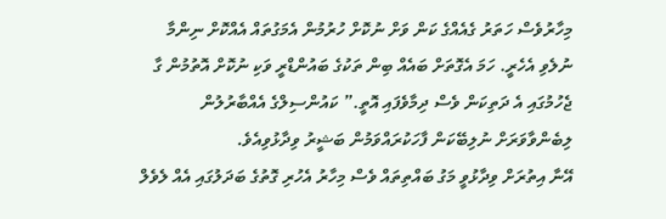މިހާރުވެސް ހަތަރު ގެއެއްގެ ކަން ވަށް ނުކޮށް ހުރުމުން އެމަގުތައް އެއްކޮށް ނިންމާ ނުލެވި އެހެރީ. ހަމަ އެގޮތަށް ބައެއް ބިން ތަކުގެ ބައުންޑްރީ ވަކި ނުކޮށް އޮތުމުން ގާ ޖެހުމުގައި އެ ދަތިކަން ވެސް ދިމާވެފައި އޮތީ.” ކައުންސިލްގެ އެއްބާރުލުން ލިބެންވާވަރަށް ނުލިބޭކަން ފާހަކުރައްވަމުން ބަޝީރު ވިދާޅުވިއެވެ.
އޭނާ އިތުރަށް ވިދާޅުވީ މަގު ބައްތިތައް ވެސް މިހާރު އެހުރި ގޮތުގެ ބަދަލުގައި އެއް ލެވެލް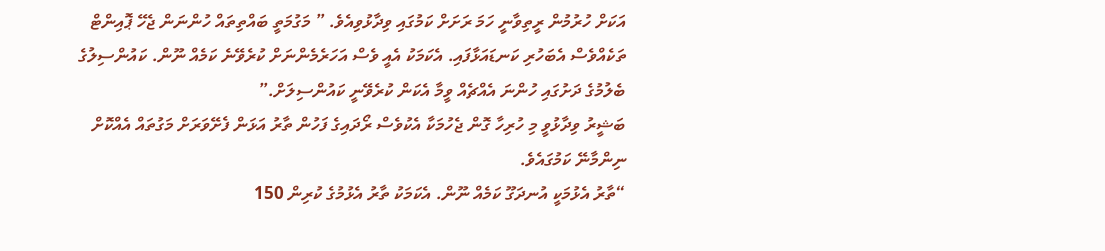އަކަށް ހުރުމުން ރީތިވާނީ ހަމަ ރަށަށް ކަމުގައި ވިދާޅުވިއެވެ. ” މަގުމަތީ ބައްތިތައް ހުންނަން ޖެހޭ ޕޮއިންޓް ތަކެއްވެސް އެބަހުރި ކަނޑައަޅާފައި. އެކަމަކު އެއީ ވެސް އަހަރެމެންނަށް ކުރެވޭނެ ކަމެއް ނޫން. ކައުންސިލުގެ ބެލުމުގެ ދަށުގައި ހުންނަ އެއްޗެއް ވީމާ އެކަން ކުރެވޭނީ ކައުންސިލަށް.”
ބަޝީރު ވިދާޅުވީ މި ހުރިހާ ގޮން ޖެހުމަކާ އެކުވެސް ރޯދައިގެ ފަހުން ތާރު އަޅަން ފެށޭވަރަށް މަގުތައް އެއްކޮށް ނިންމާނޭ ކަމުގައެވެ.
“ތާރު އެޅުމަކީ އުނދަގޫ ކަމެއް ނޫން. އެކަމަކު ތާރު އެޅުމުގެ ކުރިން 150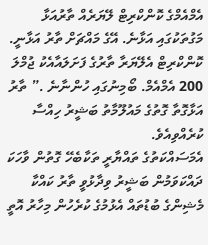އެމްއެމްގެ ކޮންކްރިޓް ލޭޔަރެއް ތާރުއަޅާ މަގުތަކުގައި އަޅާނެ. އޭގެ މައްޗަށް ތާރު އަޅާނީ. ކޮންކްރިޓް އެލޭޔަރާ ތާރުގެ ފަށަލައާއެކު ޖުމްލަ 200 އެމްއެމް. ބޯމިނުގައި ހުންނާނެ .” ތާރު އަޅާގޮތާ ގޮތުގެ މައުލޫމާތު ބަޝީރު ހިއްސާ ކުރެއްވިއެވެ.
އެމަސައްކަތުގެ ތައްޔާރީ ތަކާބެހޭ ގޮތުން ވާހަކަ ދައްކަވަމުން ބަޝީރު ވިދާޅުވީ ތާރު ކައްކާ މެޝިންގެ ބުޑުތައް އެޅުމުގެ ކުރެހުން މިހާރު އޮތީ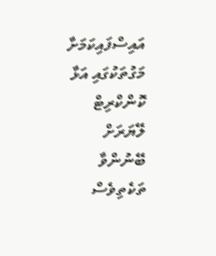އައިސްފައިކަމަށާ މަގުތަކުގައި އަޅާ ކޮންކްރިޓް ލޭޔަރަށް ބޭނުންވާ ތަކެތިވެސް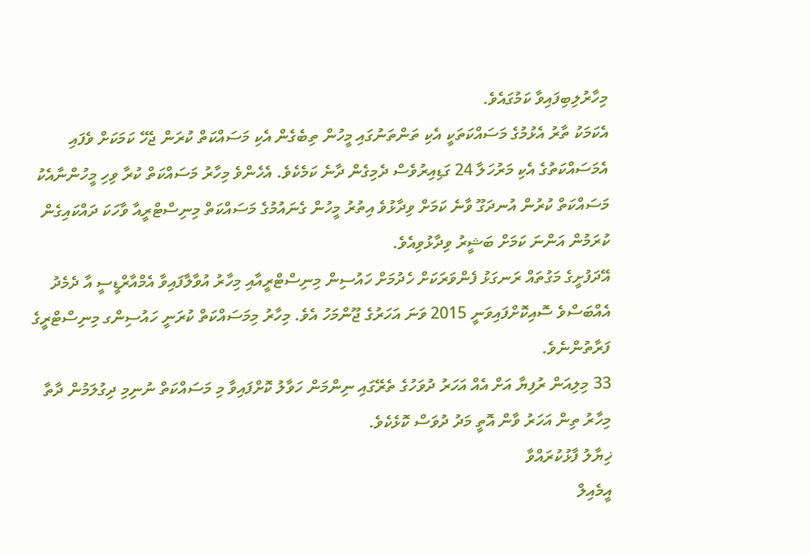މިހާރުލިބިފައިވާ ކަމުގައެވެ.
އެކަމަކު ތާރު އެޅުމުގެ މަސައްކަތަކީ އެކި ތަންތަނުގައި މީހުން ތިބެގެން އެކި މަސައްކަތް ކުރަން ޖެހޭ ކަމަކަށް ވެފައި އެމަސައްކަތުގެ އެކި މަރުހަލާ 24 ގަޑިއިރުވެސް ދެމިގެން ދާނެ ކަމެކެވެ. އެހެންވެ މިހާރު މަސައްކަތް ކުރާ ވިހި މީހުންނާއެކު މަސައްކަތް ކުރުން އުނދަގޫ ވާނެ ކަމަށް ވިދާޅުވެ އިތުރު މީހުން ގެނައުމުގެ މަސައްކަތް މިނިސްޓްރީއާ ވާހަކަ ދައްކައިގެން ކުރަމުން އަންނަ ކަމަށް ބަޝީރު ވިދާޅުވިއެވެ.
އޭދަފުށީގެ މަގުތައް ރަނގަޅު ފެންވަރަކަށް ހެދުމަށް ހައުސިން މިނިސްޓްރީއާއި މިހާރު އުވާލާފައިވާ އެމްއާރްޑީސީ އާ ދެމެދު އެއްބަސްވެ ސޮއިކޮށްފައިވަނީ 2015 ވަނަ އަހަރުގެ ޖޫންމަހު އެވެ. މިހާރު މިމަސައްކަތް ކުރަނީ ހައުސިންގ މިނިސްޓްރީގެ ފަރާތުންނެވެ.
33 މިލިއަން ރުފިޔާ އަށް އެއް އަހަރު ދުވަހުގެ ތެރޭގައި ނިންމަން ހަވާލު ކޮށްފައިވާ މި މަސައްކަތް ނުނިމި ދިގުލަމުން ދާތާ މިހާރު ތިން އަހަރު ވާން އޮތީ މަދު ދުވަސް ކޮޅެކެވެ.
ޚިޔާލު ފާޅުކުރައްވާ
އީމެއިލް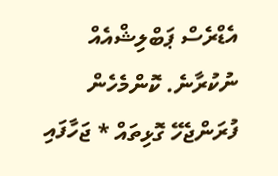އެޑްރެސް ޕަބްލިޝްއެއް ނުކުރާނެ. ކޮންމެހެން ފުރަންޖެހޭ ގޮޅިތައް * ޖަހާފައި